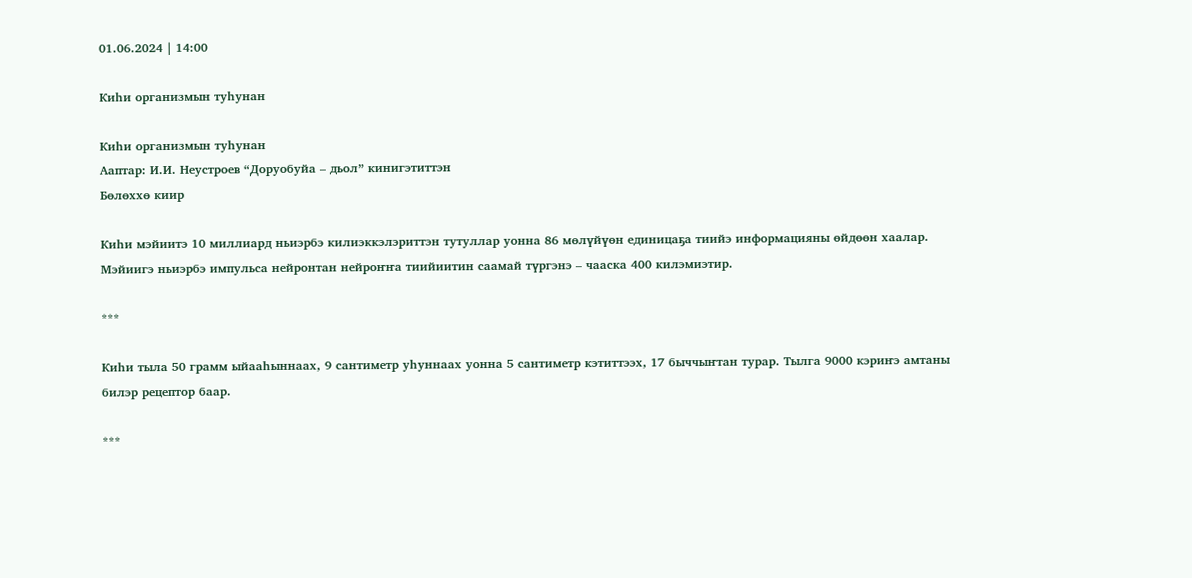01.06.2024 | 14:00

Киһи организмын туһунан

Киһи организмын туһунан
Ааптар: И.И. Неустроев “Доруобуйа – дьол” кинигэтиттэн
Бөлөххө киир

Киһи мэйиитэ 10 миллиард ньиэрбэ килиэккэлэриттэн тутуллар уонна 86 мөлүйүөн единицаҕа тиийэ информацияны өйдөөн хаалар. Мэйиигэ ньиэрбэ импульса нейронтан нейроҥҥа тиийиитин саамай түргэнэ – чааска 400 килэмиэтир.

***

Киһи тыла 50 грамм ыйааһыннаах, 9 сантиметр уһуннаах уонна 5 сантиметр кэтиттээх, 17 быччыҥтан турар. Тылга 9000 кэриҥэ амтаны билэр рецептор баар.

***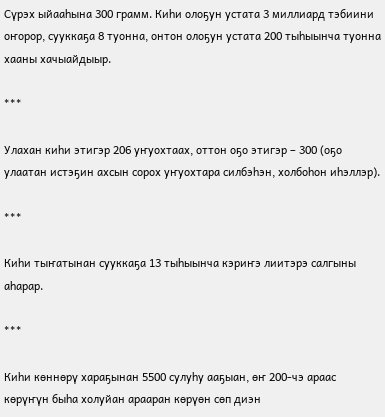Сүрэх ыйааһына 300 грамм. Киһи олоҕун устата 3 миллиард тэбиини оҥорор, сууккаҕа 8 туонна, онтон олоҕун устата 200 тыһыынча туонна хааны хачыайдыыр.

***

Улахан киһи этигэр 206 уҥуохтаах, оттон оҕо этигэр – 300 (оҕо улаатан истэҕин ахсын сорох уҥуохтара силбэһэн, холбоһон иһэллэр).

***

Киһи тыҥатынан сууккаҕа 13 тыһыынча кэриҥэ лиитэрэ салгыны аһарар.

***

Киһи көннөрү хараҕынан 5500 сулуһу ааҕыан, өҥ 200-чэ араас көрүҥүн быһа холуйан арааран көрүөн сөп диэн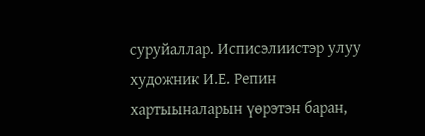суруйаллар. Исписэлиистэр улуу художник И.Е. Репин хартыыналарын үөрэтэн баран,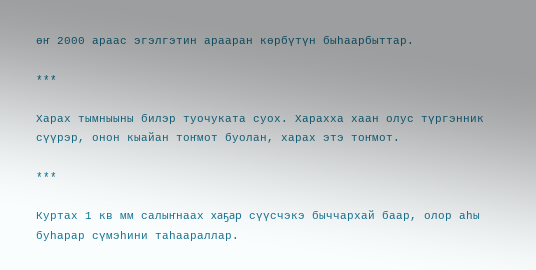өҥ 2000 араас эгэлгэтин арааран көрбүтүн быһаарбыттар.

***

Харах тымныыны билэр туочуката суох. Харахха хаан олус түргэнник сүүрэр, онон кыайан тоҥмот буолан, харах этэ тоҥмот.

***

Куртах 1 кв мм салыҥнаах хаҕар сүүсчэкэ быччархай баар, олор аһы буһарар сүмэһини таһаараллар.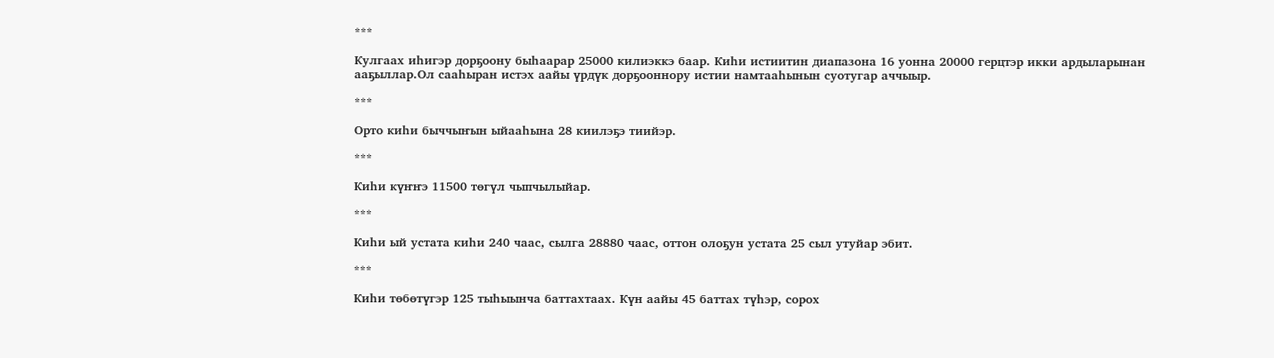***

Кулгаах иһигэр дорҕоону быһаарар 25000 килиэккэ баар. Киһи истиитин диапазона 16 уонна 20000 герцтэр икки ардыларынан ааҕыллар.Ол сааһыран истэх аайы үрдүк дорҕооннору истии намтааһынын суотугар аччыыр.

***

Орто киһи быччыҥын ыйааһына 28 киилэҕэ тиийэр.

***

Киһи күҥҥэ 11500 төгүл чыпчылыйар.

***

Киһи ый устата киһи 240 чаас, сылга 28880 чаас, оттон олоҕун устата 25 сыл утуйар эбит.

***

Киһи төбөтүгэр 125 тыһыынча баттахтаах. Күн аайы 45 баттах түһэр, сорох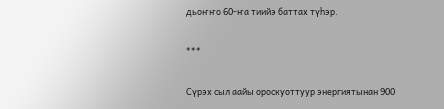дьоҥҥо 60-ҥа тиийэ баттах түһэр.

***

Сүрэх сыл аайы ороскуоттуур энергиятынан 900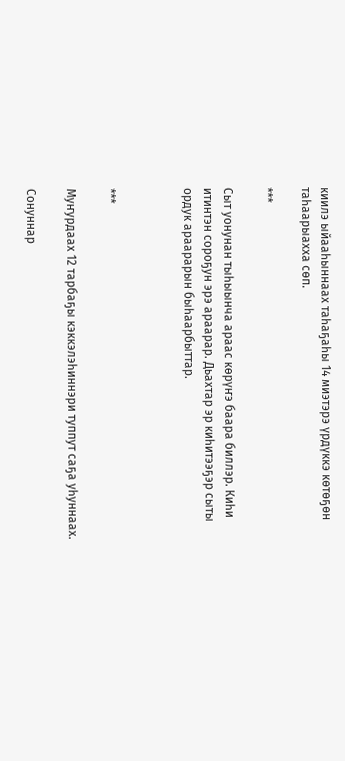киилэ ыйааһыннаах таһаҕаһы 14 миэтэрэ үрдүккэ көтөҕөн таһаарыахха сөп.

***

Сыт уонунан тыһыынча араас көрүҥэ баара биллэр. Киһи итинтэн сороҕун эрэ араарар. Дьахтар эр киһитээҕэр сыты ордук араарарын быһаарбыттар.



***

Муҥурдаах 12 тарбаҕы кэккэлэһиннэри туппут саҕа уһуннаах.

Сонуннар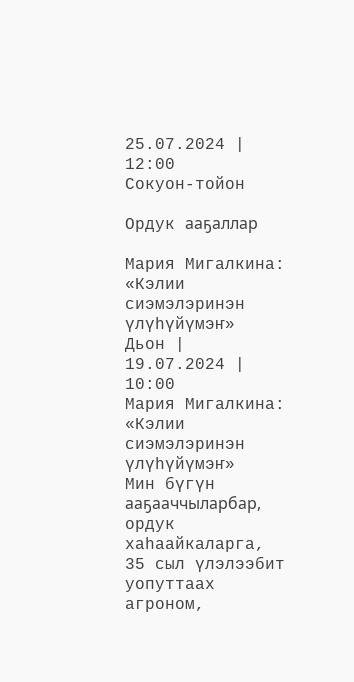25.07.2024 | 12:00
Сокуон-тойон

Ордук ааҕаллар

Мария Мигалкина:   «Кэлии сиэмэлэринэн үлүһүйүмэҥ»
Дьон | 19.07.2024 | 10:00
Мария Мигалкина: «Кэлии сиэмэлэринэн үлүһүйүмэҥ»
Мин бүгүн ааҕааччыларбар, ордук хаһаайкаларга, 35 сыл үлэлээбит уопуттаах агроном,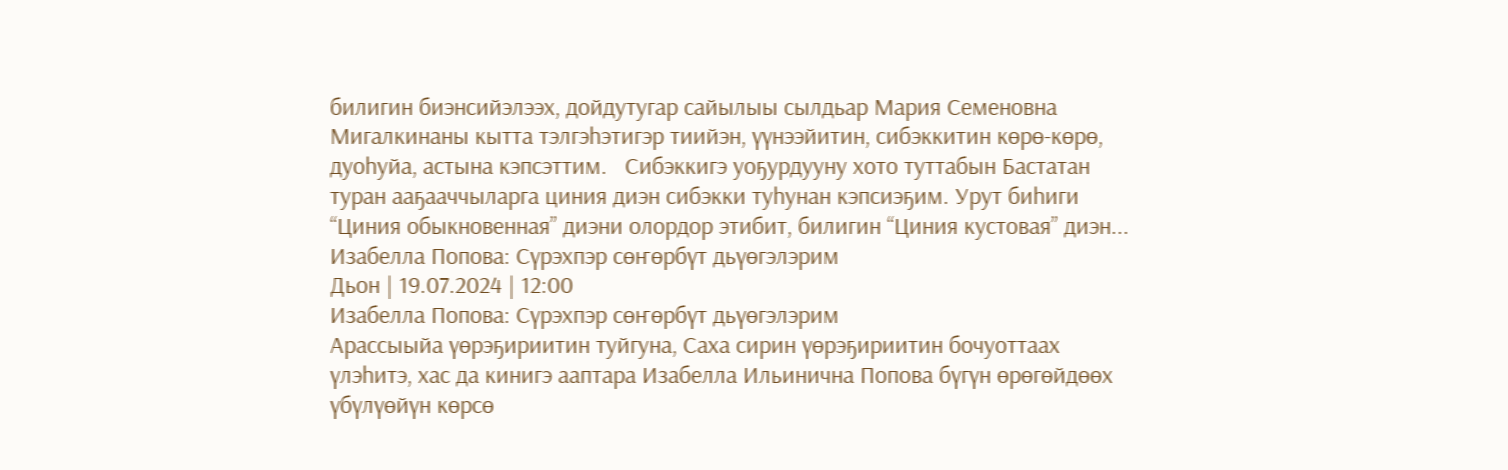билигин биэнсийэлээх, дойдутугар сайылыы сылдьар Мария Семеновна Мигалкинаны кытта тэлгэһэтигэр тиийэн, үүнээйитин, сибэккитин көрө-көрө, дуоһуйа, астына кэпсэттим.   Сибэккигэ уоҕурдууну хото туттабын Бастатан туран ааҕааччыларга циния диэн сибэкки туһунан кэпсиэҕим. Урут биһиги “Циния обыкновенная” диэни олордор этибит, билигин “Циния кустовая” диэн...
Изабелла Попова: Сүрэхпэр сөҥөрбүт дьүөгэлэрим
Дьон | 19.07.2024 | 12:00
Изабелла Попова: Сүрэхпэр сөҥөрбүт дьүөгэлэрим
Арассыыйа үөрэҕириитин туйгуна, Саха сирин үөрэҕириитин бочуоттаах үлэһитэ, хас да кинигэ ааптара Изабелла Ильинична Попова бүгүн өрөгөйдөөх үбүлүөйүн көрсө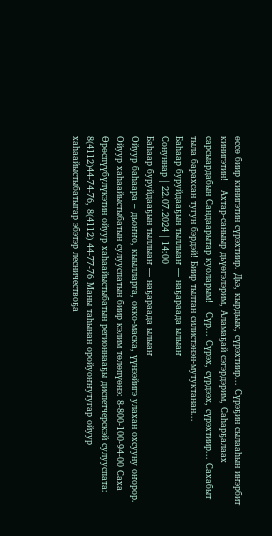өссө биир кинигэтин сүрэхтиир. Дьэ, кырдьык, сүрэхтиир... Сүрэҕин сылааһын иҥэрбит кинигэтин!   Ахтар-саныыр дьүөгэлэрим, Аламаҕай сэгэрдэрим, Саһарҕалаах сарсыардабын Сандаарытар куоларым!   Сүр... Сүрэх, сүрдээх, сүрэхтиир... Сахабыт тыла барахсан тугун бэрдэй! Биир тылтан силистэнэн-мутуктанан...
Баһаар буруйдааҕын тыллыаҥ — наҕараада ылыаҥ
Сонуннар | 22.07.2024 | 14:00
Баһаар буруйдааҕын тыллыаҥ — наҕараада ылыаҥ
Ойуур баһаара – дьоҥҥо, кыылларга, окко-маска, үүнээйигэ улахан охсууну оҥорор. Ойуур хаһаайыстыбатын сулууспатын биир кэлим төлөпүөнэ: 8-800-100-94-00 Саха Өрөспүүбүлүкэтин ойуур хаһаайыстыбатын регионнааҕы диспетчерскэй сулууспата: 8(4112)44-74-76, 8(4112) 44-77-76 Маны таһынан оройуоҥҥутугар ойуур хаһаайыстыбатыгар эбэтэр лесничествоҕа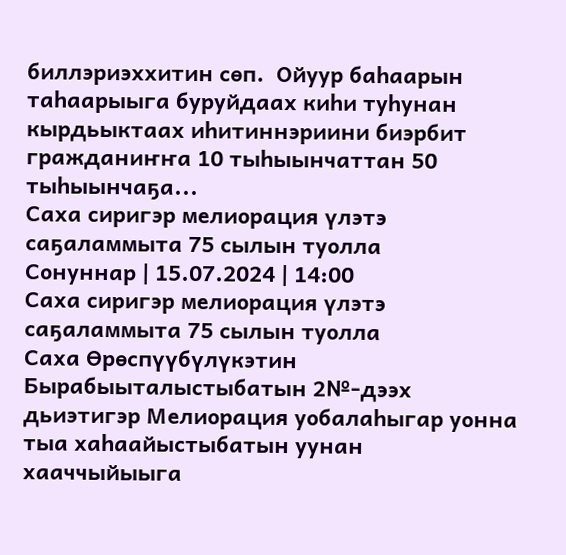биллэриэххитин сөп.  Ойуур баһаарын таһаарыыга буруйдаах киһи туһунан кырдьыктаах иһитиннэриини биэрбит гражданиҥҥа 10 тыһыынчаттан 50 тыһыынчаҕа...
Саха сиригэр мелиорация үлэтэ саҕаламмыта 75 сылын туолла
Сонуннар | 15.07.2024 | 14:00
Саха сиригэр мелиорация үлэтэ саҕаламмыта 75 сылын туолла
Саха Өрөспүүбүлүкэтин Бырабыыталыстыбатын 2№-дээх дьиэтигэр Мелиорация уобалаһыгар уонна тыа хаһаайыстыбатын уунан хааччыйыыга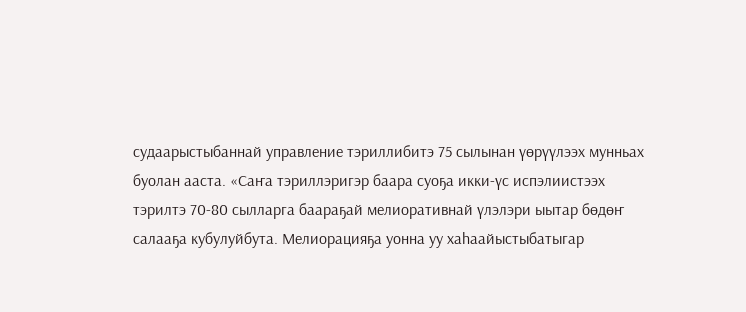судаарыстыбаннай управление тэриллибитэ 75 сылынан үөрүүлээх мунньах буолан ааста. «Саҥа тэриллэригэр баара суоҕа икки-үс испэлиистээх тэрилтэ 70-80 сылларга баараҕай мелиоративнай үлэлэри ыытар бөдөҥ салааҕа кубулуйбута. Мелиорацияҕа уонна уу хаһаайыстыбатыгар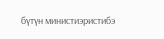бүтүн министиэристибэ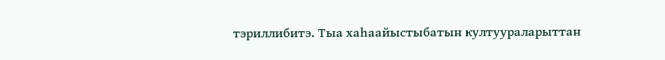тэриллибитэ. Тыа хаһаайыстыбатын култуураларыттан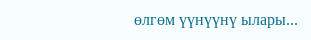өлгөм үүнүүнү ылары...